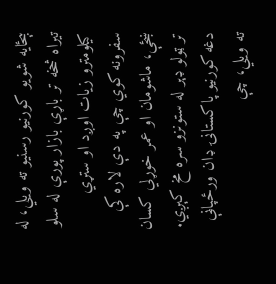بېځایه شویو کورنیو رسنیو ته ویلي، له تیراه څخه تر باړې بازار پورې له سلو کیلومترو زیات اوږد او ستړي سفرونه کوي چې په دې لاره کې ښځې، ماشومان او عمر خوړلي کسان تر ټولو ډېر له ستونزو سره مخ کېږي. دغه کورنیو پاکستانۍ ډان ورځپاڼې ته ویلي، چې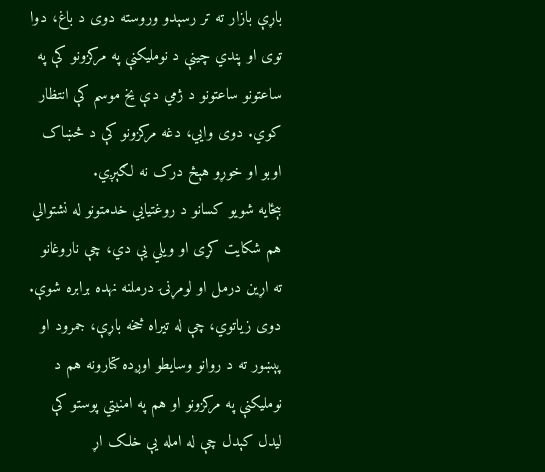باړې بازار ته تر رسېدو وروسته دوی د باغ، دوا توی او پندي چینې د نوملیکنې په مرکزونو کې په ساعتونو ساعتونو د ژمي دې یخ موسم کې انتظار کوي. دوی وایي، دغه مرکزونو کې د څښاک اوبو او خوړو هېڅ درک نه لګېږي.
بېځایه شویو کسانو د روغتیايي خدمتونو له نشتوالي هم شکایت کړی او ویلي یې دي، چې ناروغانو ته اړین درمل او لومړنۍ درملنه نهده برابره شوې. دوی زیاتوي، چې له تیراه څخه باړې، جمرود او پېښور ته د روانو وسایطو اوږده کتارونه هم د نوملیکنې په مرکزونو او هم په امنیتي پوستو کې لیدل کېدل چې له امله یې خلک اړ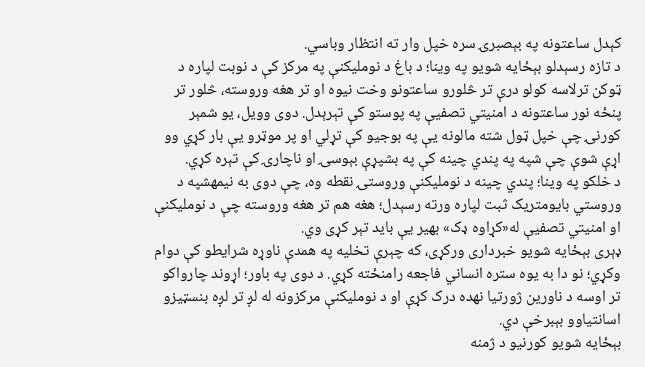کېدل ساعتونه په بېصبرۍ سره خپل وار ته انتظار وباسي.
د تازه رسېدلو بېځایه شویو په وینا؛ د باغ د نوملیکنې په مرکز کې د نوبت لپاره د ټوکن ترلاسه کولو درې تر څلورو ساعتونو وخت نیوه او تر هغه وروسته، څلور تر پنځه نور ساعتونه د امنیتي تصفیې په پوستو کې تېرېدل. دوی وویل، یو شمېر کورنۍ چې خپل ټول شته مالونه یې په بوجیو کې تړلي او پر موټرو یې بار کړي وو اړې شوې چې شپه په پندي چینه کې په بشپړې بېوسۍ او ناچارۍ کې تېره کړي.
د خلکو په وینا؛ پندي چینه د نوملیکنې وروستۍ نقطه وه، چې دوی به نیمهشپه د وروستي بایومتریک ثبت لپاره ورته رسېدل؛ هغه هم تر هغه وروسته چې د نوملیکنې او امنیتي تصفیې له«کړاوه ډک» بهیر یې باید تېر کړی وي.
ډېری بېځایه شویو خبرداری ورکړی، که چېرې تخلیه په همدې ناوړه شرایطو کې دوام وکړي؛ نو دا به یوه ستره انساني فاجعه رامنځته کړي. د دوی په باور؛ اړوند چارواکو تر اوسه د ناورین ژورتیا نهده درک کړې او د نوملیکنې مرکزونه له لږ تر لږه بنسټیزو اسانتیاوو بېبرخې دي.
بېځایه شویو کورنیو د ژمنه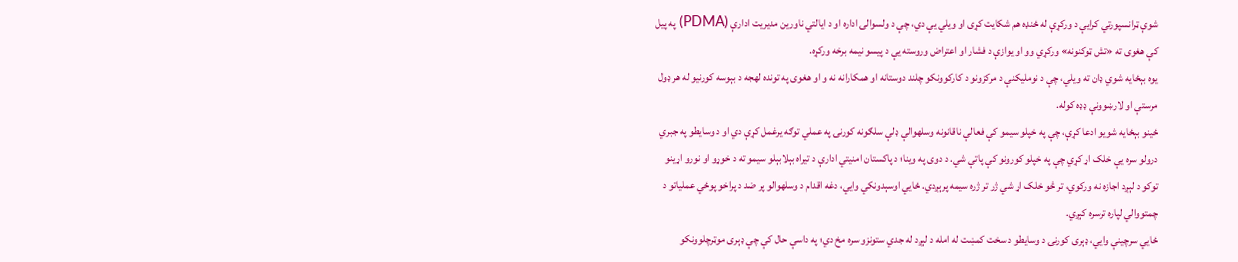شوې ټرانسپورتي کرایې د ورکړې له ځنډه هم شکایت کړی او ویلي یې دي، چې د ولسوالۍ اداره او د ایالتي ناورین مدیریت ادارې (PDMA) په پیل کې هغوی ته «تش ټوکنونه» ورکړي وو او یوازې د فشار او اعتراض وروسته یې د پیسو نیمه برخه ورکړه.
یوه بېځایه شوي ډان ته ویلي، چې د نوملیکنې د مرکزونو د کارکوونکو چلند دوستانه او همکارانه نه و او هغوی په تونده لهجه د بېوسه کورنیو له هر ډول مرستې او لارښوونې ډډه کوله.
ځینو بېځایه شویو ادعا کړې، چې په خپلو سیمو کې فعالې ناقانونه وسلهوالې ډلې سلګونه کورنۍ په عملي توګه یرغمل کړې دي او د وسایطو په جبري درولو سره یې خلک اړ کړي چې په خپلو کورونو کې پاتې شي. د دوی په وینا؛ د پاکستان امنیتي ادارې د تیراه بېلابېلو سیمو ته د خوړو او نورو اړینو توکو د لېږد اجازه نه ورکوي، تر څو خلک اړ شي ژر تر ژره سیمه پرېږدي. ځايي اوسېدونکي وایي، دغه اقدام د وسلهوالو پر ضد د پراخو پوځي عملیاتو د چمتووالي لپاره ترسره کېږي.
ځايي سرچینې وایي، ډېری کورنۍ د وسایطو د سخت کمښت له امله د لېږد له جدي ستونزو سره مخ دي؛ په داسې حال کې چې ډېری موټرچلوونکو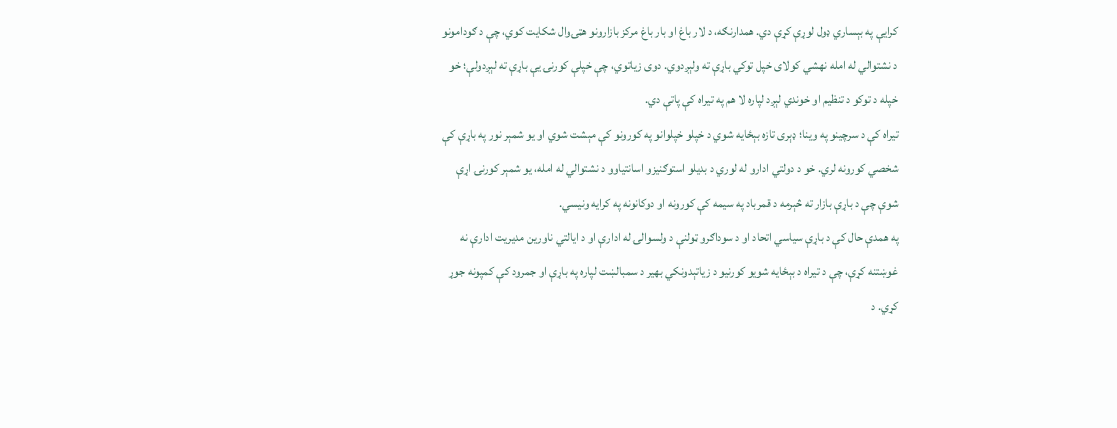کرایې په بېساري ډول لوړې کړې دي. همدارنګه، د لار باغ او بار باغ مرکز بازارونو هټۍوال شکایت کوي، چې د ګودامونو د نشتوالي له امله نهشي کولای خپل توکي باړې ته ولېږدوي. دوی زیاتوي، چې خپلې کورنۍ یې باړې ته لېږدولې؛ خو خپله د توکو د تنظیم او خوندي لېږد لپاره لا هم په تیراه کې پاتې دي.
تیراه کې د سرچینو په وینا؛ ډېری تازه بېځایه شوي د خپلو خپلوانو په کورونو کې مېشت شوي او یو شمېر نور په باړې کې شخصي کورونه لري. خو د دولتي ادارو له لوري د بدیلو استوګنیزو اسانتیاوو د نشتوالي له امله، یو شمېر کورنۍ اړې شوې چې د باړې بازار ته څېرمه د قمرباد په سیمه کې کورونه او دوکانونه په کرایه ونیسي.
په همدې حال کې د باړې سیاسي اتحاد او د سوداګرو ټولنې د ولسوالۍ له ادارې او د ایالتي ناورین مدیریت ادارې نه غوښتنه کړې، چې د تیراه د بېځایه شویو کورنیو د زیاتېدونکي بهیر د سمبالښت لپاره په باړې او جمرود کې کمپونه جوړ کړي. د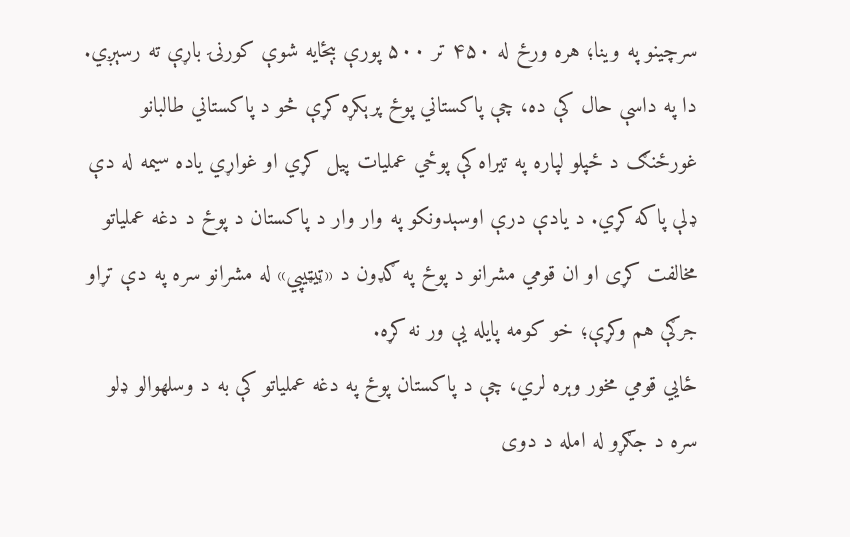سرچینو په وینا؛ هره ورځ له ۴۵۰ تر ۵۰۰ پورې بېځایه شوې کورنۍ باړې ته رسېږي.
دا په داسې حال کې ده، چې پاکستاني پوځ پرېکړه کړې څو د پاکستاني طالبانو غورځنګ د ځپلو لپاره په تیراه کې پوځي عملیات پیل کړي او غواړي یاده سیمه له دې ډلې پاکه کړي. د یادې درې اوسېدونکو په وار وار د پاکستان د پوځ د دغه عملیاتو مخالفت کړی او ان قومي مشرانو د پوځ په ګډون د «ټيټيپي» له مشرانو سره په دې تړاو جرګې هم وکړې؛ خو کومه پایله یې ور نه کړه.
ځايي قومي مخور وېره لري، چې د پاکستان پوځ په دغه عملیاتو کې به د وسلهوالو ډلو سره د جګړو له امله د دوی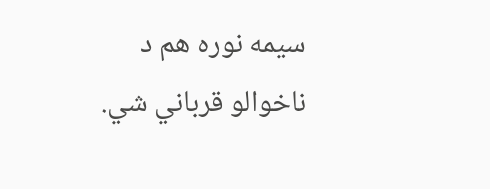سیمه نوره هم د ناخوالو قرباني شي.